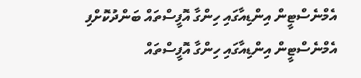އެމްނެސްޓީން އިންޑިއާގައި ހިންގާ އޮފީސްތައް ބަންދުކޮށްފި
އެމްނެސްޓީން އިންޑިއާގައި ހިންގާ އޮފީސްތައް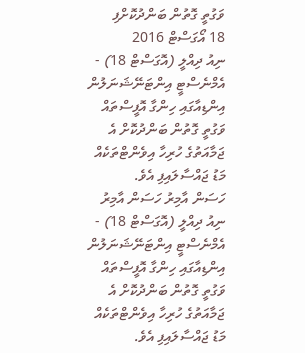ވަގުތީ ގޮތުން ބަންދުކޮށްފި
18 އޯގަސްޓް 2016
ނިއު ދިއްލީ (އޮގަސްޓް 18) - އެމްނެސްޓީ އިންޓަނޭޝަނަލުން އިންޑިއާގައި ހިންގާ އޮފީސްތައް ވަގުތީ ގޮތުން ބަންދުކޮށް އެ ޖަމާއަތުގެ ހުރިހާ އިވެންޓްތަކެއް މަޑު ޖައްސާލައިފި އެވެ.
ހަސަން އާމިރު ހަސަން އާމިރު
ނިއު ދިއްލީ (އޮގަސްޓް 18) - އެމްނެސްޓީ އިންޓަނޭޝަނަލުން އިންޑިއާގައި ހިންގާ އޮފީސްތައް ވަގުތީ ގޮތުން ބަންދުކޮށް އެ ޖަމާއަތުގެ ހުރިހާ އިވެންޓްތަކެއް މަޑު ޖައްސާލައިފި އެވެ.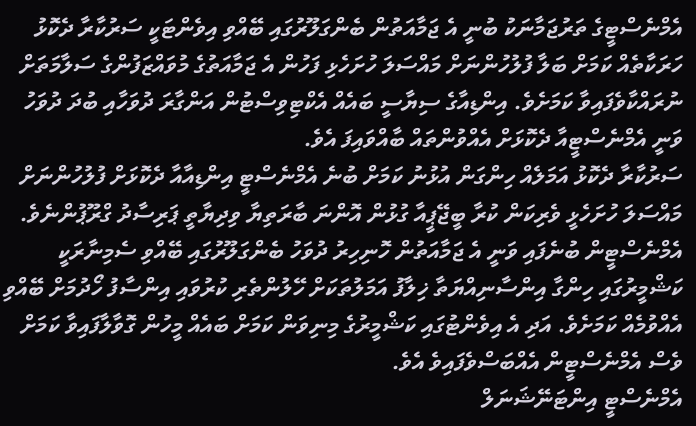އެމްނެސްޓީގެ ތަރުޖަމާނަކު ބުނީ އެ ޖަމާއަތުން ބެންގަލޫރުގައި ބޭއްވި އިވެންޓަކީ ސަރުކާރާ ދެކޮޅު ހަރަކާތެއް ކަމަށް ބަލާ ފުލުހުންނަށް މައްސަލަ ހުށަހެޅި ފަހުން އެ ޖަމާއަތުގެ މުވައްޒަފުންގެ ސަލާމަތަށް ނުރައްކާވެފައިވާ ކަމަށެވެ. އިންޑިއާގެ ސިޔާސީ ބައެއް އެކްޓިވިސްޓުން އަންގާރަ ދުވަހާއި ބުދަ ދުވަހު ވަނީ އެމްނެސްޓީއާ ދެކޮޅަށް އެއްވުންތައް ބާއްވައިފަ އެވެ.
ސަރުކާރާ ދެކޮޅު އަމަލެއް ހިންގަން އުޅުނު ކަމަށް ބުނެ އެމްނެސްޓީ އިންޑިއާއާ ދެކޮޅަށް ފުލުހުންނަށް މައްސަލަ ހުށަހެޅީ ވެރިކަން ކުރާ ބީޖޭޕީއާ ގުޅުން އޮންނަ ބާރަތިޔާ ވިދިޔާތީ ޕަރިސާދު ގްރޫޕުންނެވެ. އެމްނެސްޓީން ބުނެފައި ވަނީ އެ ޖަމާއަތުން ހޮނިހިރު ދުވަހު ބެންގަލޫރުގައި ބޭއްވި ސެމިނާރަކީ ކަޝްމީރުގައި ހިންގާ އިންސާނިއްޔަތާ ޚިލާފު އަމަލުތަކަށް ހޭލުންތެރި ކުރުވައި އިންސާފު ހޯދުމަށް ބޭއްވި އެއްވުމެއް ކަމަށެވެ. އަދި އެ އިވެންޓުގައި ކަޝްމީރުގެ މިނިވަން ކަމަށް ބައެއް މީހުން ގޮވާލާފައިވާ ކަމަށް ވެސް އެމްނެސްޓީން އެއްބަސްވެފައިވެ އެވެ.
އެމްނެސްޓީ އިންޓަނޭޝަނަލް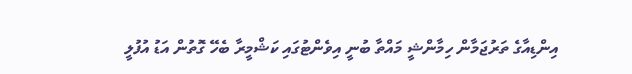އިންޑިއާގެ ތަރުޖަމާން ހިމާންޝީ މައްތާ ބުނީ އިވެންޓުގައި ކަޝްމީރާ ބެހޭ ގޮތުން އަޑު އުފުލީ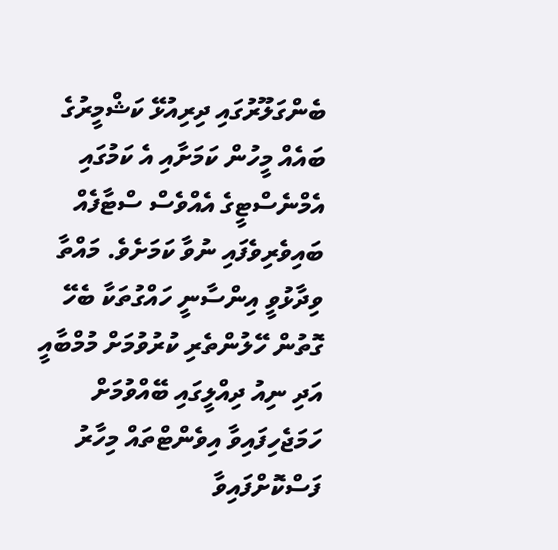ބެންގަލޫރުގައި ދިރިއުޅޭ ކަޝްމީރުގެ ބައެއް މީހުން ކަމަށާއި އެ ކަމުގައި އެމްނެސްޓީގެ އެއްވެސް ސްޓާފެއް ބައިވެރިވެފައި ނުވާ ކަމަށެވެ. މައްތާ ވިދާޅުވީ އިންސާނީ ހައްގުތަކާ ބެހޭ ގޮތުން ހޭލުންތެރި ކުރުވުމަށް މުމްބާއީ އަދި ނިއު ދިއްލީގައި ބޭއްވުމަށް ހަމަޖެހިފައިވާ އިވެންޓްތައް މިހާރު ފަސްކޮށްފައިވާ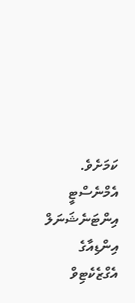ކަމަށެވެ.
އެމްނެސްޓީ އިންޓަނެޝަނަލް އިންޑިއާގެ އެގްޒެކެޓިވް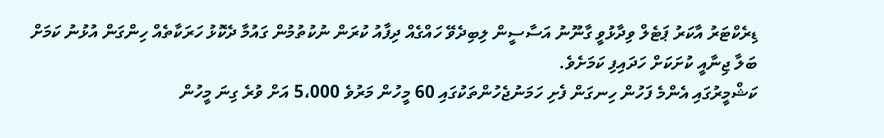ޑިރެކްޓަރު އާކަރު ޕަޓެލް ވިދާޅުވީ ގާނޫނު އަސާސީން ލިބިދެވޭ ހައްގެއް ދިފާއު ކުރަން ނުކުތުމުން ގައުމާ ދެކޮޅު ހަރަކާތެއް ހިންގަން އުޅުނު ކަމަށް ބަލާ ޖިނާއީ ކުށަކަށް ހަދައިފި ކަމަށެވެ.
ކަޝްމީރުގައި އެންމެ ފަހުން ހިނގަން ފެށި ހަމަނުޖެހުންތަކުގައި 60 މީހުން މަރުވެ 5،000 އަށް ވުރެ ގިނަ މީހުން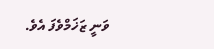ވަނީ ޒަޚަމްވެފަ އެވެ.